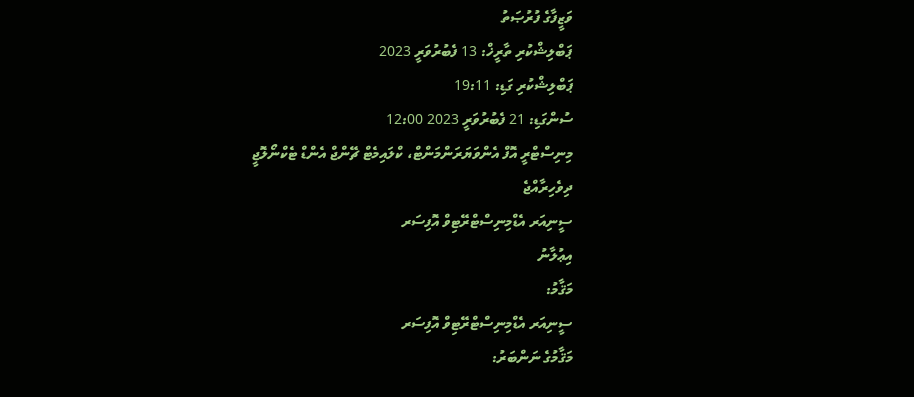ވަޒީފާގެ ފުރުޞަތު
ޕަބްލިޝްކުރި ތާރީޚް: 13 ފެބުރުވަރީ 2023
ޕަބްލިޝްކުރި ގަޑި: 19:11
ސުންގަޑި: 21 ފެބުރުވަރީ 2023 12:00
މިނިސްޓްރީ އޮފް އެންވަޔަރަންމަންޓް، ކްލައިމެޓް ޗޭންޖް އެންޑް ޓެކްނޯލޮޖީ
ދިވެހިރާއްޖެ
ސީނިއަރ އެޑްމިނިސްޓްރޭޓިވް އޮފިސަރ
އިޢުލާނު
މަޤާމު:
ސީނިއަރ އެޑްމިނިސްޓްރޭޓިވް އޮފިސަރ
މަޤާމުގެ ނަންބަރު: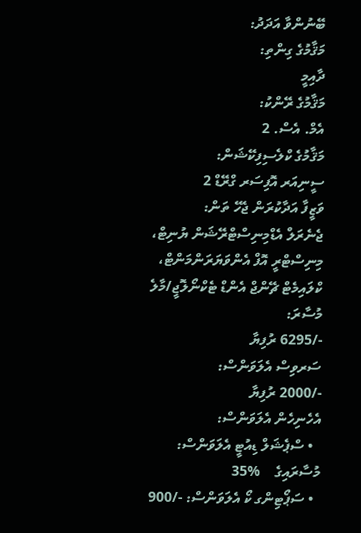ބޭނުންވާ އަދަދު:
މަޤާމުގެ ގިންތި:
ދާއިމީ
މަޤާމުގެ ރޭންކު:
އެމް. އެސް. 2
މަޤާމުގެ ކްލެސިފިކޭޝަން:
ސީނިއަރ އޮފިސަރ ގްރޭޑް 2
ވަޒީފާ އަދާކުރަން ޖެހޭ ތަން:
ޖެނެރަލް އެޑްމިނިސްޓްރޭޝަން ޔުނިޓް، މިނިސްޓްރީ އޮފް އެންވަޔަރަންމަންޓް، ކްލައިމެޓް ޗޭންޖް އެންޑް ޓެކްނޯލޮޖީ/މާލެ
މުސާރަ:
-/6295 ރުފިޔާ
ސަރވިސް އެލަވަންސް:
-/2000 ރުފިޔާ
އެހެނިހެން އެލަވަންސް:
  • ސްޕެޝަލް ޑިއުޓީ އެލަވަންސް:  މުސާރައިގެ    %35
  • ސަޕޯޓިންގ ކޯ އެލަވަންސް: -/900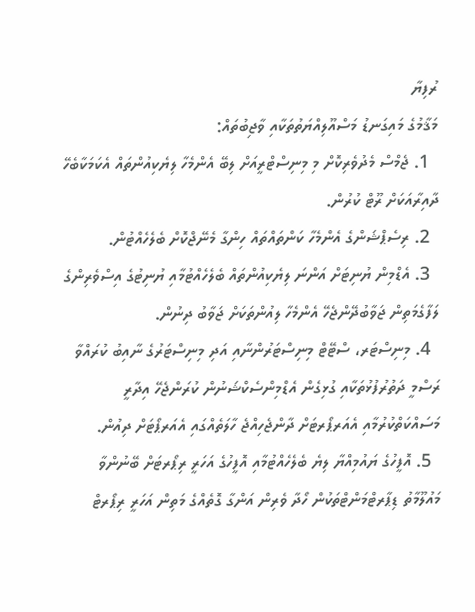ރުފިޔާ
މަޤާމުގެ މައިގަނޑު މަސްއޫލިއްޔަތުތަކާއި ވާޖިބުތައް:
  1. ޖެމްސް މެދުވެރިކޮށް މި މިނިސްޓްރީއަށް ލިބޭ އެންމެހާ ލިޔެކިއުންތައް އެކަމަކާބެހޭ ދާއިރާއަކަށް ރޫޓް ކުރުން.
  2. ރިސެޕްޝަންގެ އެންމެހާ ކަންތައްތައް ހިންގާ މެނޭޖްކޮށް ބެލެހެއްޓުން.
  3. އެޑްމިން ޔުނިޓަށް އަންނަ ލިޔެކިއުންތައް ބެލެހެއްޓުމާއި ޔުނިޓުގެ އިސްވެރިންގެ ލަފާގެމަތިން ޖަވާބުދޭންޖެހޭ އެންމެހާ ލިއުންތަކަށް ޖަވާބު ދިނުން.
  4. މިނިސްޓަރ، ސްޓޭޓް މިނިސްޓަރުންނާއި އަދި މިނިސްޓަރުގެ ނާއިބު ކުރައްވާ ރަސްމީ ދަތުރުފުޅުތަކާއި ގުޅިގެން އެޑްމިންސެކްޝަނުން ކުރަންޖެހޭ އިދާރީ މަސައްކަތްކުރުމާއި އެއަރޕޯރޓަށް ދާންޖެހިއްޖެ ހާލަތެއްގައި އެއަރޕޯޓަށް ދިއުން.
  5. އޮފީހުގެ ޔައުމިއްޔާ ލިޔެ ބެލެހެއްޓުމާއި އޮފީހުގެ އަހަރީ ރިޕޯރޓަށް ބޭނުންވާ މައުލޫމާތު ޑިޕާރޓްމަންޓްތަކުން ހޯދާ ވެރިން އަންގާ ގޮތެއްގެ މަތިން އަހަރީ ރިޕޯރޓް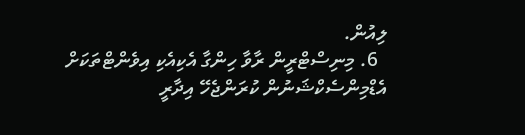ލިއުން.
  6. މިނިސްޓްރީން ރާވާ ހިންގާ އެކިއެކި އިވެންޓްތަކަށް އެޑްމިންސެކްޝަނުން ކުރަންޖެހޭ އިދާރީ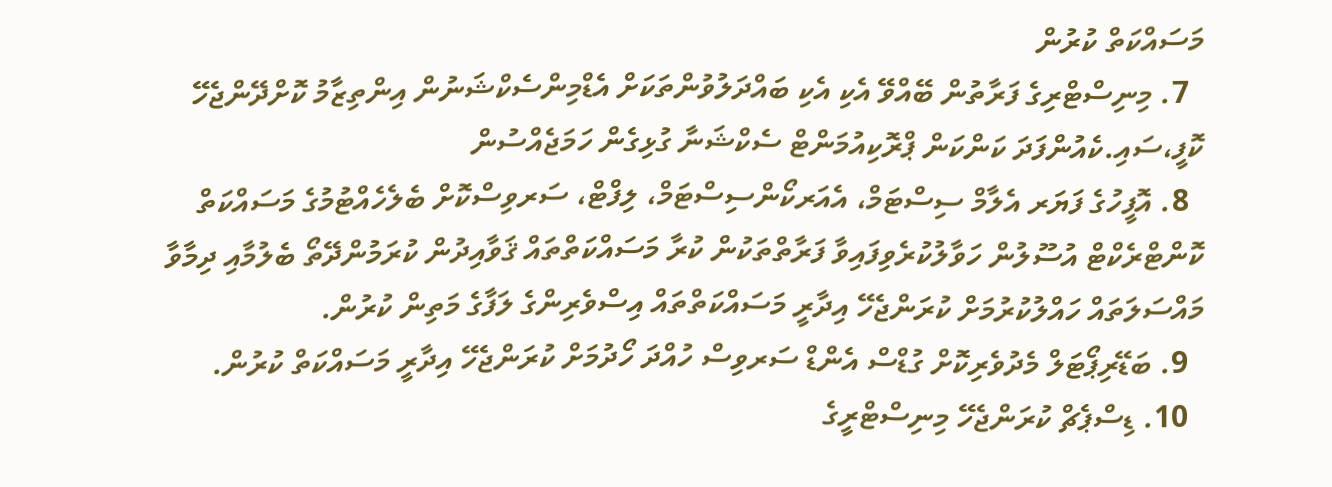މަސައްކަތް ކުރުން
  7. މިނިސްޓްރިގެ ފަރާތުން ބޭއްވޭ އެކި އެކި ބައްދަލުވުންތަކަށް އެޑްމިންސެކްޝަނުން އިންތިޒާމު ކޮށްދޭންޖެހޭ ކޮފީ،ސައި.ކެއުންފަދަ ކަންކަން ޕްރޮކިއުމަންޓް ސެކްޝަނާ ގުޅިގެން ހަމަޖެއްސުން
  8. އޮފީހުގެ ފަޔަރ އެލާމް ސިސްޓަމް، އެއަރކޯންސިސްޓަމް، ލިފްޓް، ސަރވިސްކޮށް ބެލެހެއްޓުމުގެ މަސައްކަތް ކޮންޓްރެކްޓް އުސޫލުން ހަވާލުކުރެވިފައިވާ ފަރާތްތަކުން ކުރާ މަސައްކަތްތައް ޤަވާއިދުން ކުރަމުންދޭތޯ ބެލުމާއި ދިމާވާ މައްސަލަތައް ހައްލުކުރުމަށް ކުރަންޖެހޭ އިދާރީ މަސައްކަތްތައް އިސްވެރިންގެ ލަފާގެ މަތިން ކުރުން.
  9. ބަޑޭރިޕޯޓަލް މެދުވެރިކޮށް ގުޑްސް އެންޑް ސަރވިސް ހުއްދަ ހޯދުމަށް ކުރަންޖެހޭ އިދާރީ މަސައްކަތް ކުރުން.
  10. ޑިސްޕެޗް ކުރަންޖެހޭ މިނިސްޓްރީގެ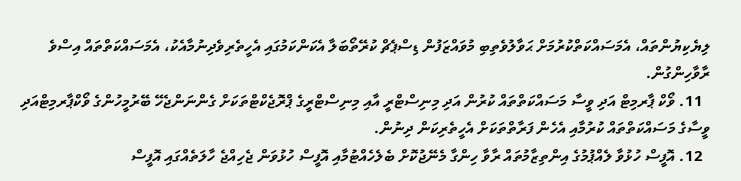ލިޔެކިޔުންތައް، އެމަސައްކަތްކުރުމަށް ޙަވާލުވެތިބި މުވައްޒަފުން ޑިސްޕެޗް ކުރޭތޯބަލާ އެކަންކަމުގައި އެހީތެރިވެދިނުމާއެކު، އެމަސައްކަތްތައް އިސްވެ ރާވާހިންގުން.
  11. ވޯކް ޕާރމިޓް އަދި ވީސާ މަސައްކަތްތައް ކުރުން އަދި މިނިސްޓްރީ އާއި މިނިސްޓްރީގެ ޕްރޮޖެކްޓްތަކަށް ގެންނަންޖެހޭ ބޭރުމީހުންގެ ވޯކްޕާރމިޓްއަދި ވީސާގެ މަސައްކަތްތައް ކުރުމާއި އެހެން ފަރާތްތަކަށް އެހީތެރިކަން ދިނުން.
  12. އޮފީސް ހުޅުވާ ލެއްޕުމުގެ އިންތިޒާމުތައް ރާވާ ހިންގާ މެނޭޖުކޮށް ބެލެހެއްޓުމާއި އޮފީސް ހުޅުވަން ޖެހިއްޖެ ހާލަތެއްގައި އޮފީސް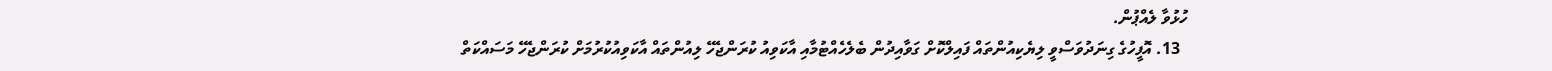ހުޅުވާ ލެއްޕުން.
  13. އޮފީހުގެ ގިނަދުވަސްވީ ލިޔެކިއުންތައް ފައިލްކޮށް ގަވާއިދުން ބެލެހެއްޓުމާއި އާކަވިއު ކުރަންޖެހޭ ލިއުންތައް އާކަވިއުކުރުމަށް ކުރަންޖެހޭ މަސައްކަތް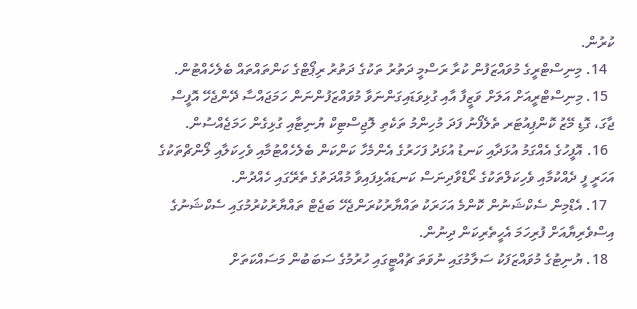ކުރުން.
  14. މިނިސްޓްރީގެ މުވައްޒަފުން ކުރާ ރަސްމީ ދަތުރު ތަކުގެ ދަތުރު ރިޕޯޓްގެ ކަންތައްތައް ބެލެހެއްޓުން.
  15. މިނިސްޓްރީއަށް އަލަށް ވަޒީފާ އާއި ގުޅިވަޑައިގަންނަވާ މުވައްޒަފުންނަން ހަމަޖައްސާ ދޭންޖެހޭ އޮފީސް ޖާގަ، ގޮޑި މޭޒު ކޮންޕިއުޓަރ ތެލެފޯނު ފަދަ މުހިންމު ތަކެތި ލޮޖިސްޓިކް ޔުނިޓާއި ގުޅިގެން ހަމަޖެއްސުން.
  16. އޮފީހުގެ އެއްގަމު އުޅަދާއި ކަނޑު އުޅަދު ފަހަރުގެ އެންމެހާ ކަންކަން ބެލެހެއްޓުމާއި ވެހިކަލާއި ލޯންޗްތަކުގެ އަހަރީ ފީ ދެއްކުމާއި ވެހިކަލްތަކުގެ ރޯޑްވާދިނަސް ކަނޑައެޅިފައިވާ މުއްދަތުގެ ތެރޭގައި ހެއްދުން.
  17. އެޑްމިން ސެކްޝަނުން ކޮންމެ އަހަރަކު ތައްޔާރުކުރަންޖެހޭ ބަޖެޓް ތައްޔާރުކުރުމުގައި ސެކްޝަނުގެ އިސްވެރިޔާއަށް ފުރިހަމަ އެހީތެރިކަން ދިނުން.
  18. ޔުނިޓުގެ މުވައްޒަފަކު ސަލާމުގައި ނުވަތަ ޗުއްޓީގައި ހުރުމުގެ ސަބަބުން މަސައްކަތަށް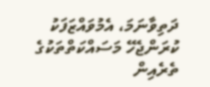ދަތިވާނަމަ، އެމުވައްޒަފަކު ކުރަންޖެހޭ މަސައްކަތްތަކުގެ ތެރެއިން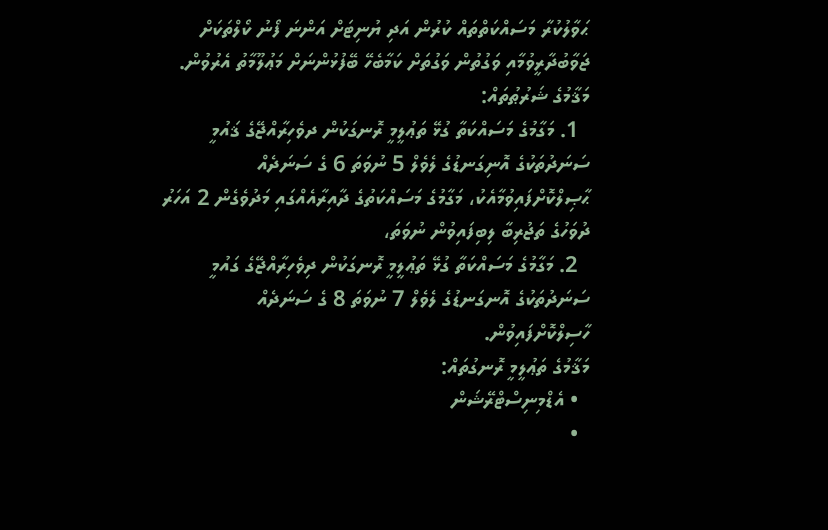ޙަވާލުކުރާ މަސައްކަތްތައް ކުރުން އަދި ޔުނިޓަށް އަންނަ ފޯނު ކޯލްތަކަށް ޖަވާބުދާރީވުމާއި ވަގުތުން ވަގުތަށް ކަމާބެހޭ ބޭފުޅުންނަށް މަޢުލޫމާތު އެރުވުން.
މަޤާމުގެ ޝަރުޠުތައް:
  1. މަގާމުގެ މަސައްކަތާ ގުޅޭ ތަޢުލީމީ ރޮނގަކުން ދވެހިރާއްޖޭގެ ޤައުމީ ސަނަދުތަކުގެ އޮނިގަނޑުގެ ލެވެލް 5 ނުވަތަ 6 ގެ ސަނަދެއް ޙާޞިލްކޮށްފައިވުމާއެކު، މަގާމުގެ މަސައްކަތުގެ ދާއިރާއެއްގައި މަދުވެގެން 2 އަހަރު ދުވަހުގެ ތަޖުރިބާ ލިބިފައިވުން ނުވަތަ،
  2. މަގާމުގެ މަސައްކަތާ ގުޅޭ ތަޢުލީމީ ރޮނގަކުން ދިވެހިރާއްޖޭގެ ގައުމީ ސަނަދުތަކުގެ އޮނގަނޑުގެ ލެވެލް 7 ނުވަތަ 8 ގެ ސަނަދެއް ހާސިލްކޮށްފައިވުން.
މަޤާމުގެ ތަޢުލީމީ ރޮނގުތައް:
  • އެޑްމިނިސްޓްރޭޝަން
  •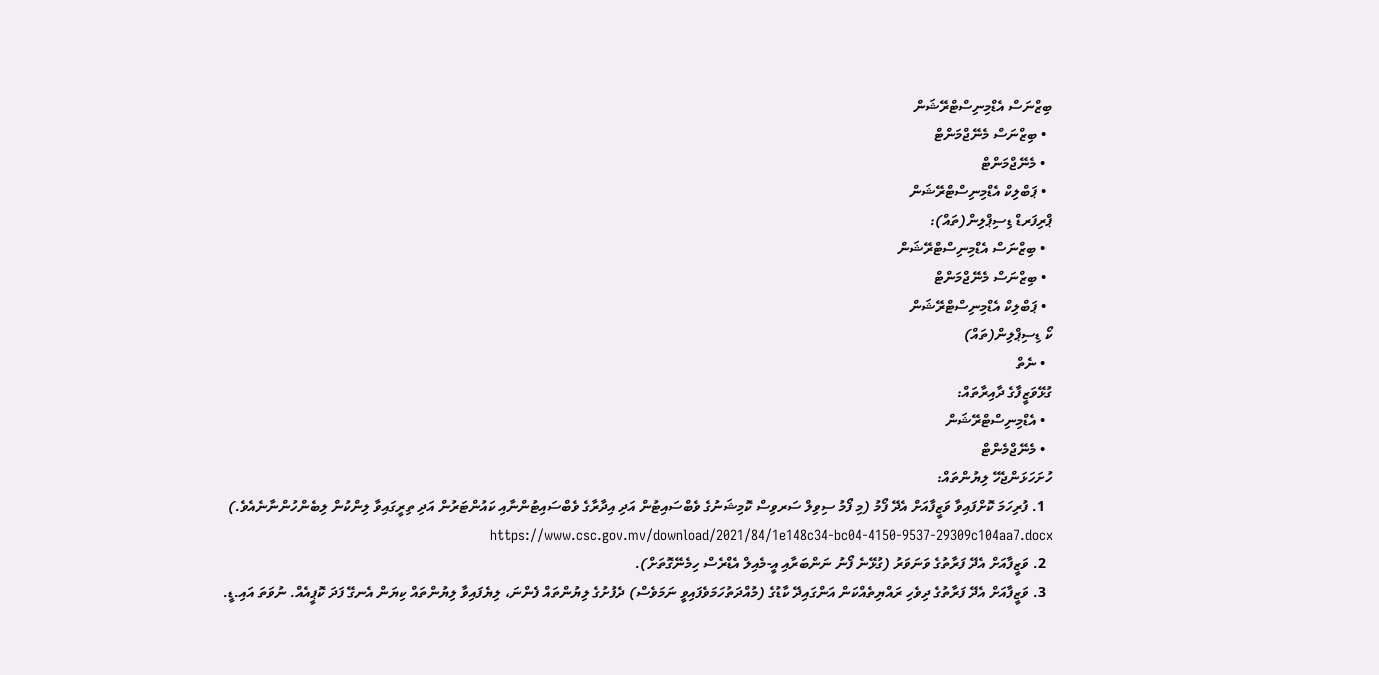ބިޒްނަސް އެޑްމިނިސްޓްރޭޝަން
  • ބިޒްނަސް މެނޭޖްމަންޓް
  • މެނޭޖްމަންޓް
  • ޕަބްލިކް އެޑްމިނިސްޓްރޭޝަން
ޕްރިފަރޑް ޑިސިޕްލިން(ތައް):
  • ބިޒްނަސް އެޑްމިނިސްޓްރޭޝަން
  • ބިޒްނަސް މެނޭޖްމަންޓް
  • ޕަބްލިކް އެޑްމިނިސްޓްރޭޝަން
ކޯ ޑިސިޕްލިން(ތައް)
  • ނެތް
ގުޅޭވަޒީފާގެ ދާއިރާތައް:
  • އެޑްމިނިސްޓްރޭޝަން
  • މެނޭޖްމެންޓް
ހުށަހަޅަންޖެހޭ ލިޔުންތައް:
  1. ފުރިހަމަ ކޮށްފައިވާ ވަޒީފާއަށް އެދޭ ފޯމު (މި ފޯމު ސިވިލް ސަރވިސް ކޮމިޝަނުގެ ވެބްސައިޓުން އަދި އިދާރާގެ ވެބްސައިޓުންނާއި ކައުންޓަރުން އަދި ތިރީގައިވާ ލިންކުން ލިބެންހުންނާނެއެވެ.)  https://www.csc.gov.mv/download/2021/84/1e148c34-bc04-4150-9537-29309c104aa7.docx
  2. ވަޒީފާއަށް އެދޭ ފަރާތުގެ ވަނަވަރު (ގުޅޭނެ ފޯނު ނަންބަރާއި އީ-މެއިލް އެޑްރެސް ހިމެނޭގޮތަށް).
  3. ވަޒީފާއަށް އެދޭ ފަރާތުގެ ދިވެހި ރައްޔިތެއްކަން އަންގައިދޭ ކާޑުގެ (މުއްދަތުހަމަވެފައިވީ ނަމަވެސް) ދެފުށުގެ ލިޔުންތައް ފެންނަ، ލިޔެފައިވާ ލިޔުންތައް ކިޔަން އެނގޭ ފަދަ ކޮޕީއެއް. ނުވަތަ އައި.ޑީ.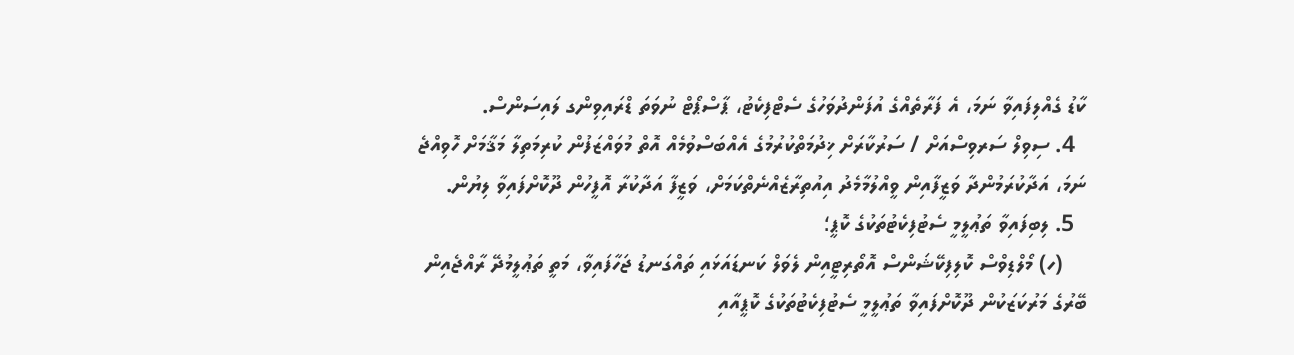ކާޑު ގެއްލިފައިވާ ނަމަ، އެ ފަރާތެއްގެ އުފަންދުވަހުގެ ސެޓްފިކެޓު، ޕާސްޕޯޓް ނުވަތަ ޑްރައިވިންގ ލައިސަންސް.
  4. ސިވިލް ސަރވިސްއަށް / ސަރުކާރަށް ޚިދުމަތްކުރުމުގެ އެއްބަސްވުމެއް އޮތް މުވައްޒަފުން ކުރިމަތިލާ މަޤާމަށް ހޮވިއްޖެ ނަމަ، އަދާކުރަމުންދާ ވަޒީފާއިން ވީއްލުމާމެދު އިއުތިރާޒެއްނެތްކަމަށް، ވަޒީފާ އަދާކުރާ އޮފީހުން ދޫކޮށްފައިވާ ލިޔުން.
  5. ލިބިފައިވާ ތަޢުލީމީ ސެޓުފިކެޓުތަކުގެ ކޮޕީ؛
    (ހ) މޯލްޑިވްސް ކޮލިފިކޭޝަންސް އޮތޯރިޓީއިން ލެވަލް ކަނޑައަޅައި ތައްގަނޑު ޖަހާފައިވާ، މަތީ ތަޢުލީމުދޭ ރާއްޖެއިން ބޭރުގެ މަރުކަޒަކުން ދޫކޮށްފައިވާ ތަޢުލީމީ ސެޓުފިކެޓުތަކުގެ ކޮޕީއާއި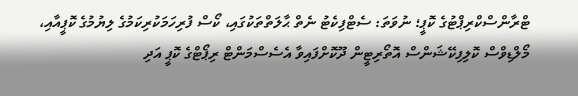ޓްރާންސްކްރިޕްޓުގެ ކޮޕީ؛ ނުވަތަ: ސެޓްފިކެޓު ނެތް ޙާލަތްތަކުގައި، ކޯސް ފުރިހަމަކުރިކަމުގެ ލިޔުމުގެ ކޮޕީއާއި، މޯލްޑިވްސް ކޮލިފިކޭޝަންސް އޮތޯރިޓީން ދޫކޮށްފައިވާ އެސެސްމަންޓް ރިޕޯޓްގެ ކޮޕީ އަދި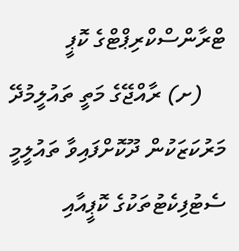ޓްރާންސްކްރިޕްޓްގެ ކޮޕީ
    (ށ) ރާއްޖޭގެ މަތީ ތައުލީމުދޭ މަރުކަޒަކުން ދޫކޮށްފައިވާ ތައުލީމީ ސެޓުފިކެޓުތަކުގެ ކޮޕީއާއި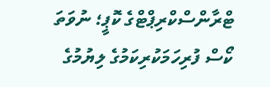ޓްރާންސްކްރިޕްޓްގެ ކޮޕީ؛ ނުވަތަ ކޯސް ފުރިހަމަކުރިކަމުގެ ލިޔުމުގެ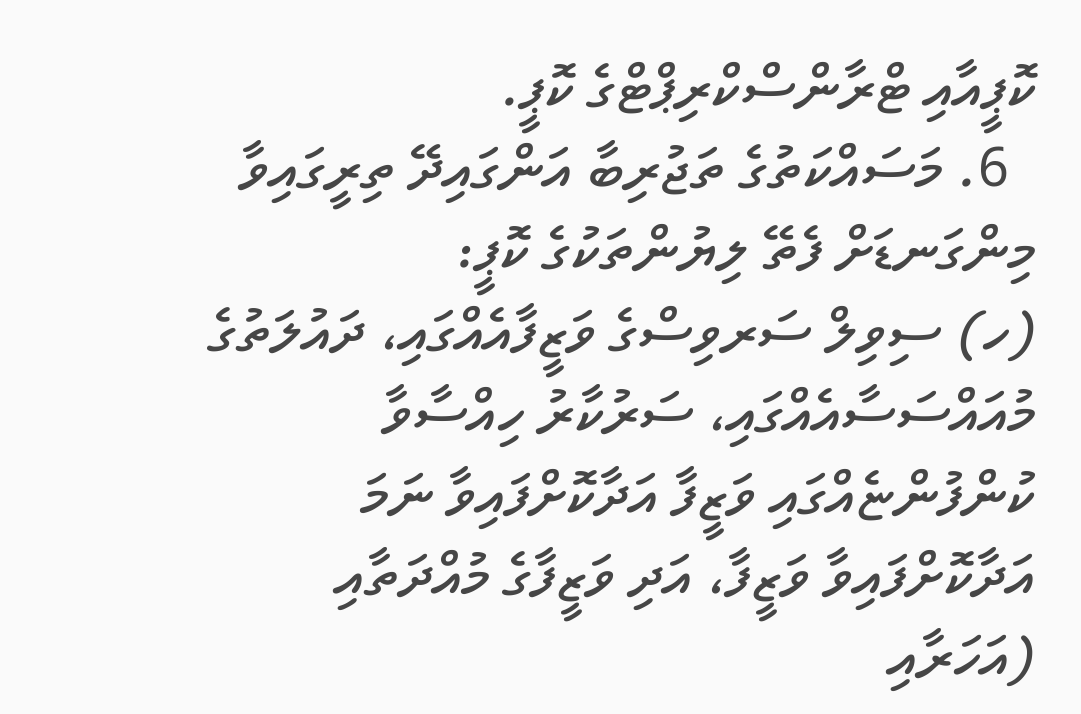ކޮޕީއާއި ޓްރާންސްކްރިޕްޓްގެ ކޮޕީ.
  6. މަސައްކަތުގެ ތަޖުރިބާ އަންގައިދޭ ތިރީގައިވާ މިންގަނޑަށް ފެތޭ ލިޔުންތަކުގެ ކޮޕީ:
(ހ) ސިވިލް ސަރވިސްގެ ވަޒީފާއެއްގައި، ދައުލަތުގެ މުއައްސަސާއެއްގައި، ސަރުކާރު ހިއްސާވާ ކުންފުންޏެއްގައި ވަޒީފާ އަދާކޮށްފައިވާ ނަމަ އަދާކޮށްފައިވާ ވަޒީފާ، އަދި ވަޒީފާގެ މުއްދަތާއި (އަހަރާއި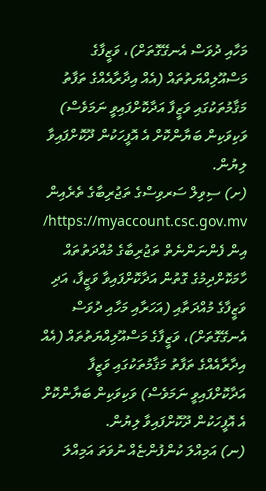މަހާއި ދުވަސް އެނގޭގޮތަށް)، ވަޒީފާގެ މަސްއޫލިއްޔަތުތައް (އެއް އިދާރާއެއްގެ ތަފާތު މަޤާމުތަކުގައި ވަޒީފާ އަދާކޮށްފައިވީ ނަމަވެސް) ވަކިވަކިން ބަޔާންކޮށް އެ އޮފީހަކުން ދޫކޮށްފައިވާ ލިޔުން.
(ށ) ސިވިލް ސަރވިސްގެ ތަޖުރިބާގެ ތެރެއިން https://myaccount.csc.gov.mv/ އިން ފެންނަންނެތް ތަޖުރިބާގެ މުއްދަތުތައް ހާމަކޮށްދިމުގެ ގޮތުން އަދާކޮށްފައިވާ ވަޒީފާ، އަދި ވަޒީފާގެ މުއްދަތާއި (އަހަރާއި މަހާއި ދުވަސް އެނގޭގޮތަށް)، ވަޒީފާގެ މަސްއޫލިއްޔަތުތައް (އެއް އިދާރާއެއްގެ ތަފާތު މަޤާމުތަކުގައި ވަޒީފާ އަދާކޮށްފައިވީ ނަމަވެސް) ވަކިވަކިން ބަޔާންކޮށް އެ އޮފީހަކުން ދޫކޮށްފައިވާ ލިޔުން.
(ނ) އަމިއްލަ ކުންފުންޏެއް ނުވަތަ އަމިއްލަ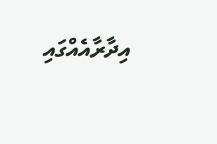އިދާރާއެއްގައި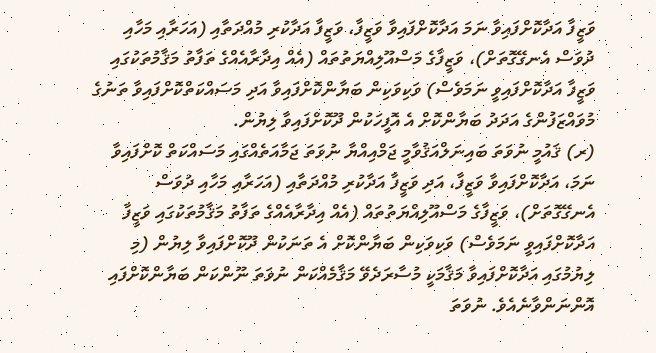ވަޒީފާ އަދާކޮށްފައިވާ ނަމަ އަދާކޮށްފައިވާ ވަޒީފާ، ވަޒީފާ އަދާކުރި މުއްދަތާއި (އަހަރާއި މަހާއި ދުވަސް އެނގޭގޮތަށް)، ވަޒީފާގެ މަސްއޫލިއްޔަތުތައް (އެއް އިދާރާއެއްގެ ތަފާތު މަޤާމުތަކުގައި ވަޒީފާ އަދާކޮށްފައިވީ ނަމަވެސް) ވަކިވަކިން ބަޔާންކޮށްފައިވާ އަދި މަސައްކަތްކޮށްފައިވާ ތަނުގެ މުވައްޒަފުންގެ އަދަދު ބަޔާންކޮށް އެ އޮފީހަކުން ދޫކޮށްފައިވާ ލިޔުން.
(ރ) ޤައުމީ ނުވަތަ ބައިނަލްއަޤުވާމީ ޖަމްއިއްޔާ ނުވަތަ ޖަމާއަތެއްގައި މަސައްކަތް ކޮށްފައިވާ ނަމަ، އަދާކޮށްފައިވާ ވަޒީފާ، އަދި ވަޒީފާ އަދާކުރި މުއްދަތާއި (އަހަރާއި މަހާއި ދުވަސް އެނގޭގޮތަށް)، ވަޒީފާގެ މަސްއޫލިއްޔަތުތައް (އެއް އިދާރާއެއްގެ ތަފާތު މަޤާމުތަކުގައި ވަޒީފާ އަދާކޮށްފައިވީ ނަމަވެސް) ވަކިވަކިން ބަޔާންކޮށް އެ ތަނަކުން ދޫކޮށްފައިވާ ލިޔުން (މި ލިޔުމުގައި އަދާކޮށްފައިވާ މަޤާމަކީ މުސާރަދެވޭ މަޤާމެއްކަން ނުވަތަ ނޫންކަން ބަޔާންކޮށްފައި އޮންނަންވާނެއެވެ. ނުވަތަ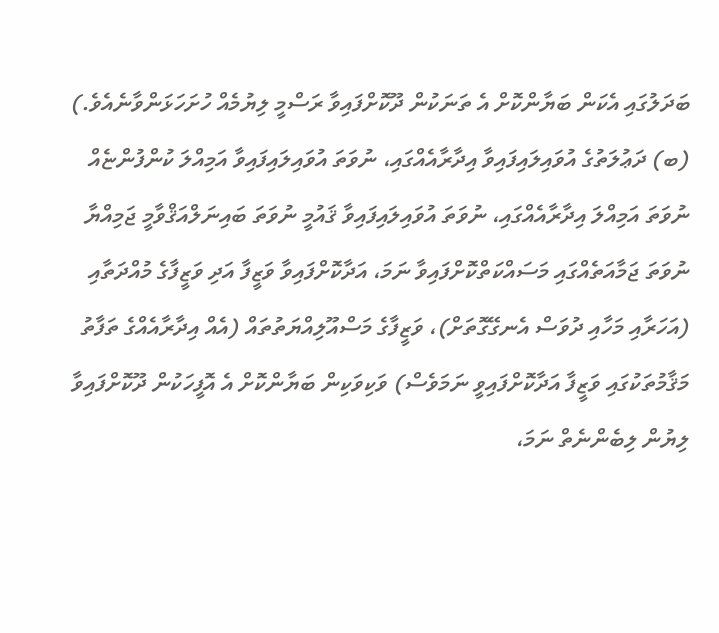ބަދަލުގައި އެކަން ބަޔާންކޮށް އެ ތަނަކުން ދޫކޮށްފައިވާ ރަސްމީ ލިޔުމެއް ހުށަހަޅަންވާނެއެވެ.)
(ބ) ދަޢުލަތުގެ އުވައިލައިފައިވާ އިދާރާއެއްގައި، ނުވަތަ އުވައިލައިފައިވާ އަމިއްލަ ކުންފުންޏެއް ނުވަތަ އަމިއްލަ އިދާރާއެއްގައި، ނުވަތަ އުވައިލައިފައިވާ ޤައުމީ ނުވަތަ ބައިނަލްއަޤްވާމީ ޖަމިއްޔާ ނުވަތަ ޖަމާއަތެއްގައި މަސައްކަތްކޮށްފައިވާ ނަމަ، އަދާކޮށްފައިވާ ވަޒީފާ އަދި ވަޒީފާގެ މުއްދަތާއި (އަހަރާއި މަހާއި ދުވަސް އެނގޭގޮތަށް)، ވަޒީފާގެ މަސްއޫލިއްޔަތުތައް (އެއް އިދާރާއެއްގެ ތަފާތު މަޤާމުތަކުގައި ވަޒީފާ އަދާކޮށްފައިވީ ނަމަވެސް) ވަކިވަކިން ބަޔާންކޮށް އެ އޮފީހަކުން ދޫކޮށްފައިވާ ލިޔުން ލިބެންނެތް ނަމަ،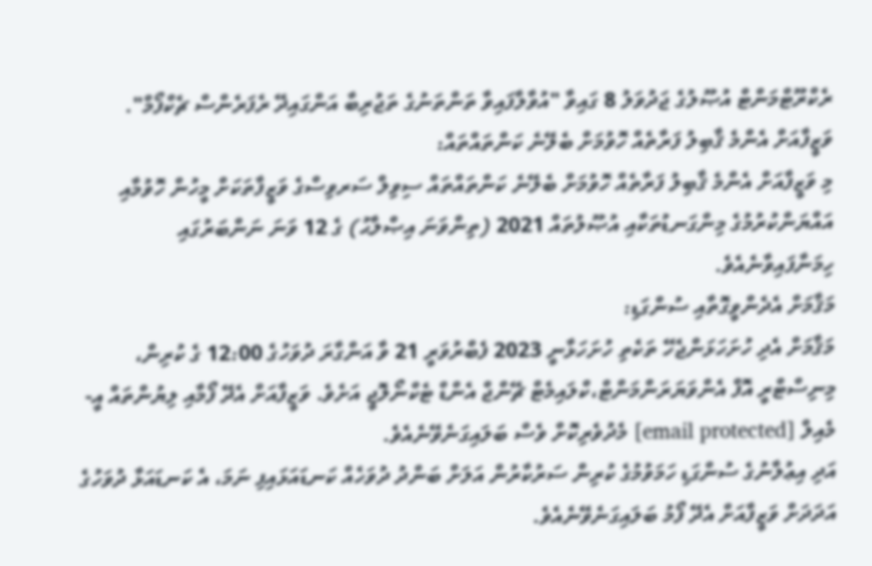ރެކްރޫޓްމަންޓް އުޞޫލުގެ ޖަދުވަލު 8 ގައިވާ "އުވާލާފައިވާ ތަންތަނުގެ ތަޖުރިބާ އަންގައިދޭ ރެފަރެންސް ޗެކްފޯމް".
ވަޒީފާއަށް އެންމެ ޤާބިލު ފަރާތެއް ހޮވުމަށް ބެލޭނެ ކަންތައްތައް:
މި ވަޒީފާއަށް އެންމެ ޤާބިލު ފަރާތެއް ހޮވުމަށް ބެލޭނެ ކަންތައްތައް ސިވިލް ސަރވިސްގެ ވަޒީފާތަކަށް މީހުން ހޮވުމާއި އައްޔަންކުރުމުގެ މިންގަނޑުތަކާއި އުޞޫލުތައް 2021 (ތިންވަނަ އިޞްލާޙު) ގެ 12 ވަނަ ނަންބަރުގައި ހިމަނާފައިވާނެއެވެ.
މަޤާމަށް އެދެންވީގޮތާއި ސުންގަޑި:
މަޤާމަށް އެދި ހުށަހަޅަންޖެހޭ ތަކެތި ހުށަހަޅާނީ 2023 ފެބްރުވަރީ 21 ވާ އަންގާރަ ދުވަހުގެ 12:00 ގެ ކުރިން، މިނިސްޓްރީ އޮފް އެންވަޔަރަންމަންޓް،ކްލައިމެޓް ޗޭންޖް އެންޑް ޓެކްނޯލޮޖީ އަށެވެ. ވަޒީފާއަށް އެދޭ ފޯމާއި ލިޔުންތައް އީ-މެއިލް [email protected] މެދުވެރިކޮށް ވެސް ބަލައިގަނެވޭނެއެވެ.
އަދި އިޢުލާނުގެ ސުންގަޑި ހަމަވުމުގެ ކުރިން ސަރުކާރުން އަލަށް ބަންދު ދުވަހެއް ކަނޑައަޅައިފި ނަމަ، އެ ކަނޑައަޅާ ދުވަހުގެ އަދަދަށް ވަޒީފާއަށް އެދޭ ފޯމު ބަލައިގަނެވޭނެއެވެ.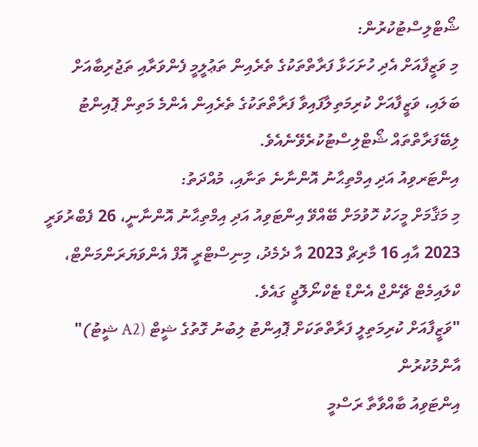ޝޯޓްލިސްޓުކުރުން:
މި ވަޒީފާއަށް އެދި ހުށަހަޅާ ފަރާތްތަކުގެ ތެރެއިން ތަޢުލީމީ ފެންވަރާއި ތަޖުރިބާއަށް ބަލައި، ވަޒީފާއަށް ކުރިމަތިލާފައިވާ ފަރާތްތަކުގެ ތެރެއިން އެންމެ މަތިން ޕޮއިންޓު ލިބޭފަރާތްތައް ޝޯޓްލިސްޓުކުރެވޭނެއެވެ.
އިންޓަރވިއު އަދި އިމްތިޙާނު އޮންނާނެ ތަނާއި، މުއްދަތު:
މި މަޤާމަށް މީހަކު ހޮވުމަށް ބޭއްވޭ އިންޓަވިއު އަދި އިމްތިޙާނު އޮންނާނީ، 26 ފެބްރުވަރީ 2023 އާއި 16 މާރިޗް 2023 އާ ދެމެދު، މިނިސްޓްރީ އޮފް އެންވަޔަރަންމަންޓް، ކްލައިމެޓް ޗޭންޖް އެންޑް ޓެކްނޯލޮޖީ ގައެވެ.
"ވަޒީފާއަށް ކުރިމަތިލީ ފަރާތްތަކަށް ޕޮއިންޓު ލިބުނު ގޮތުގެ ޝީޓް (A2 ޝީޓު)" އާންމުކުރުން
އިންޓަވިއު ބާއްވާތާ ރަސްމީ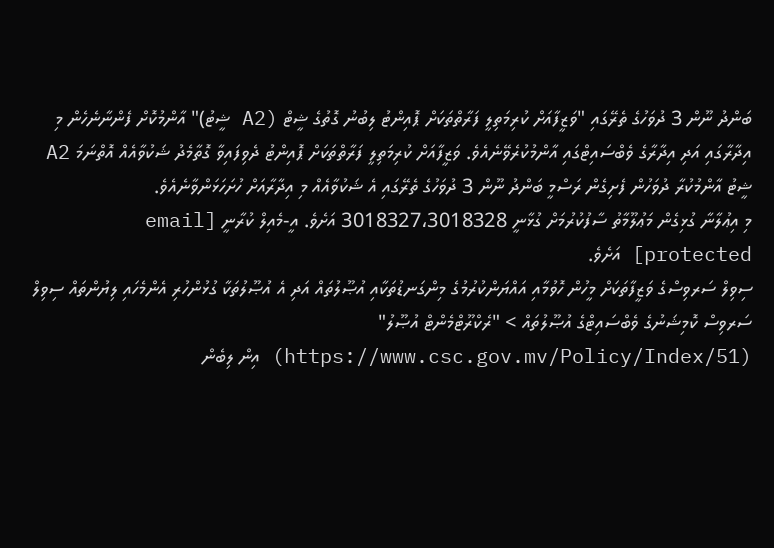ބަންދު ނޫން 3 ދުވަހުގެ ތެރޭގައި "ވަޒީފާއަށް ކުރިމަތިލީ ފަރާތްތަކަށް ޕޮއިންޓު ލިބުނު ގޮތުގެ ޝީޓް (A2 ޝީޓު)" އާންމުކޮށް ފެންނާނެހެން މި އިދާރާގައި އަދި އިދާރާގެ ވެބްސައިޓްގައި އާންމުކުރެވޭނެއެވެ. ވަޒީފާއަށް ކުރިމަތިލީ ފަރާތްތަކަށް ޕޮއިންޓު ދެވިފައިވާ ގޮތާމެދު ޝަކުވާއެއް އޮތްނަމަ A2 ޝީޓު އާންމުކުރާ ދުވަހުން ފެށިގެން ރަސްމީ ބަންދު ނޫން 3 ދުވަހުގެ ތެރޭގައި އެ ޝަކުވާއެއް މި އިދާރާއަށް ހުށަހަޅަންވާނެއެވެ.
މި އިޢުލާނާ ގުޅިގެން މަޢުލޫމާތު ސާފުކުރުމަށް ގުޅާނީ 3018327،3018328 އަށެވެ. އީ-މެއިލް ކުރާނީ [email protected] އަށެވެ.
ސިވިލް ސަރވިސްގެ ވަޒީފާތަކަށް މީހުން ހޮވުމާއި އައްޔަންކުރުމުގެ މިންގަނޑުތަކާއި އުޞޫލުތައް އަދި އެ އުޞޫލުތަކާ ގުޅުންހުރި އެންމެހައި ލިޔުންތައް ސިވިލް ސަރވިސް ކޮމިޝަނުގެ ވެބްސައިޓްގެ އުޞޫލުތައް > "ރެކްރޫޓްމެންޓް އުޞޫލު" (https://www.csc.gov.mv/Policy/Index/51) އިން ލިބެން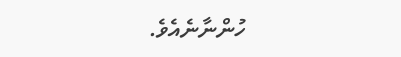ހުންނާނެއެވެ.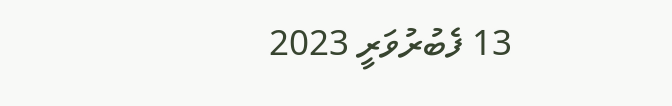13 ފެބުރުވަރީ 2023